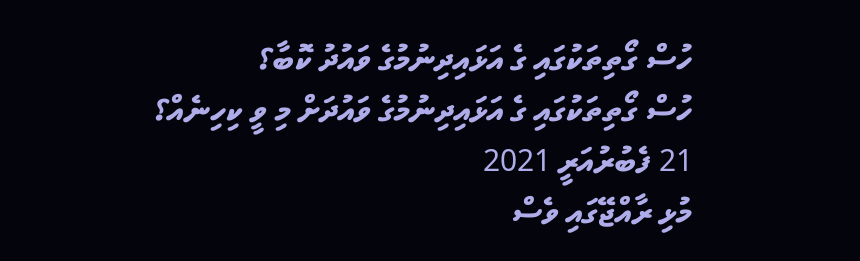ހުސް ގޯތިތަކުގައި ގެ އަޅައިދިނުމުގެ ވައުދު ކޮބާ؟
ހުސް ގޯތިތަކުގައި ގެ އަޅައިދިނުމުގެ ވައުދަށް މި ވީ ކިހިނެއް؟
21 ފެބުރުއަރީ 2021
މުޅި ރާއްޖޭގައި ވެސް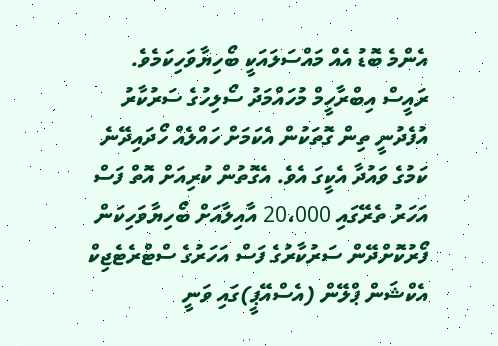އެންމެ ބޮޑު އެއް މައްސަލައަކީ ބޯހިޔާވަހިކަމެވެ. ރައީސް އިބްރާހީމް މުހައްމަދު ސޯލިހުގެ ސަރުކާރު އުފެދުނީ ތިން ގޮތަކުން އެކަމަށް ހައްލެއް ހޯދައިދޭނެ ކަމުގެ ވައުދާ އެކީގަ އެވެ. އެގޮތުން ކުރިއަށް އޮތް ފަސް އަހަރު ތެރޭގައި 20،000 އާއިލާއަށް ބޯހިޔާވަހިކަން ފޯރުކޮށްދޭން ސަރުކާރުގެ ފަސް އަހަރުގެ ސްޓްރެޓެޖިކް އެކްޝަން ޕްލޭން (އެސްއޭޕީ)ގައި ވަނީ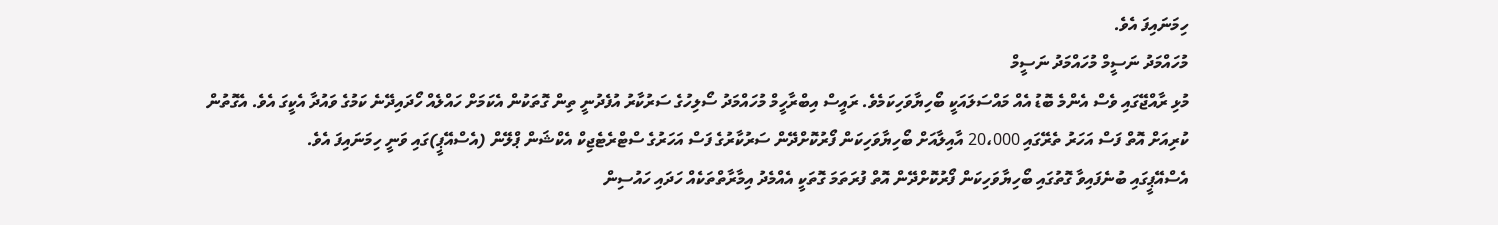ހިމަނައިފަ އެވެ.
މުހައްމަދު ނަސީމް މުހައްމަދު ނަސީމް
މުޅި ރާއްޖޭގައި ވެސް އެންމެ ބޮޑު އެއް މައްސަލައަކީ ބޯހިޔާވަހިކަމެވެ. ރައީސް އިބްރާހީމް މުހައްމަދު ސޯލިހުގެ ސަރުކާރު އުފެދުނީ ތިން ގޮތަކުން އެކަމަށް ހައްލެއް ހޯދައިދޭނެ ކަމުގެ ވައުދާ އެކީގަ އެވެ. އެގޮތުން ކުރިއަށް އޮތް ފަސް އަހަރު ތެރޭގައި 20،000 އާއިލާއަށް ބޯހިޔާވަހިކަން ފޯރުކޮށްދޭން ސަރުކާރުގެ ފަސް އަހަރުގެ ސްޓްރެޓެޖިކް އެކްޝަން ޕްލޭން (އެސްއޭޕީ)ގައި ވަނީ ހިމަނައިފަ އެވެ.
އެސްއޭޕީގައި ބުނެފައިވާ ގޮތުގައި ބޯހިޔާވަހިކަން ފޯރުކޮށްދޭން އޮތް ފުރަތަމަ ގޮތަކީ އެއްމެދު އިމާރާތްތަކެއް ހަދައި ހައުސިން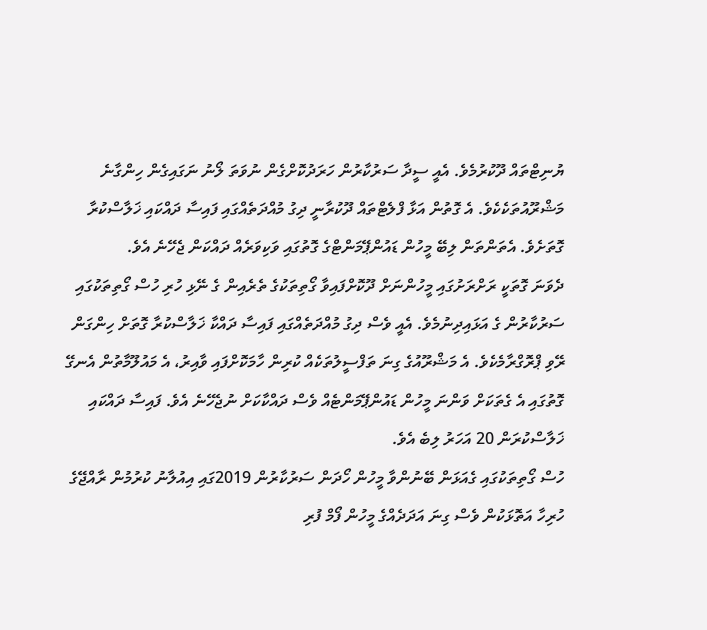ޔުނިޓްތައް ދޫކުރުމެވެ. އެއީ ސީދާ ސަރުކާރުން ހަރަދުކޮށްގެން ނުވަތަ ލޯނު ނަގައިގެން ހިންގާނެ މަޝްރޫއުތަކެކެވެ. އެ ގޮތުން އަޅާ ފްލެޓްތައް ދޫކުރާނީ ދިގު މުއްދަތެއްގައި ފައިސާ ދައްކައި ޚަލާސްކުރާ ގޮތަށެވެ. އެތަންތަން ލިބޭ މީހުން ޑައުންޕޭމަންޓްގެ ގޮތުގައި ވަކިވަރެއް ދައްކަން ޖެހޭނެ އެވެ.
ދެވަނަ ގޮތަކީ ރަށްރަށުގައި މީހުންނަށް ދޫކޮށްފައިވާ ގޯތިތަކުގެ ތެރެއިން ގެ ނޭޅި ހުރި ހުސް ގޯތިތަކުގައި ސަރުކާރުން ގެ އަޅައިދިނުމެވެ. އެއީ ވެސް ދިގު މުއްދަތެއްގައި ފައިސާ ދައްކާ ޚަލާސްކުރާ ގޮތަށް ހިންގަން ރޭވި ޕްރޮގްރާމެކެވެ. އެ މަޝްރޫއުގެ ގިނަ ތަފްސީލުތަކެއް ކުރިން ހާމަކޮށްފައި ވާއިރު، އެ މައުލޫމާތުން އެނގޭ ގޮތުގައި އެ ގެތަކަށް ވަންނަ މީހުން ޑައުންޕޭމަންޓެއް ވެސް ދައްކާކަށް ނުޖެހޭނެ އެވެ. ފައިސާ ދައްކައި ޚަލާސްކުރަން 20 އަހަރު ލިބެ އެވެ.
ހުސް ގޯތިތަކުގައި ގެއަޅަން ބޭނުންވާ މީހުން ހޯދަން ސަރުކާރުން 2019ގައި އިއުލާނު ކުރުމުން ރާއްޖޭގެ ހުރިހާ އަތޮޅަކުން ވެސް ގިނަ އަދަދެއްގެ މީހުން ފޯމް ފުރި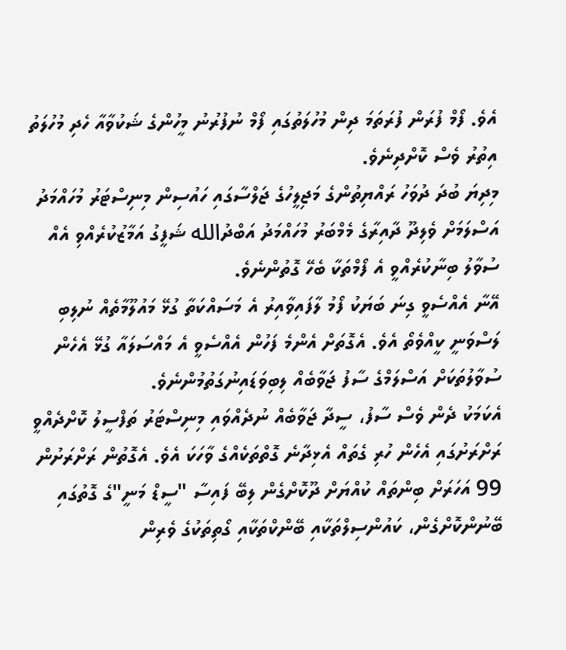އެވެ. ފޯމް ފުރަން ފުރަތަމަ ދިން މުހުލަތުގައި ފޯމް ނުފުރުނު މީހުންގެ ޝަކުވާއާ ހެދި މުހުލަތު އިތުރު ވެސް ކޮށްދިނެވެ.
މިދިޔަ ބުދަ ދުވަހު ރައްޔިތުންގެ މަޖިލީހުގެ ޖަލްސާގައި ހައުސިން މިނިސްޓަރު މުހައްމަދު އަސްލަމަށް ވެލިދޫ ދާއިރާގެ މެމްބަރު މުހައްމަދު އަބްދުالله ޝަފީގު އަމާޒުކުރެއްވި އެއް ސުވާލު ބިނާކުރެއްވީ އެ ފޯމްތަކާ ބެހޭ ގޮތުންނެވެ.
އޭނާ އެއްސެވީ ގިނަ ބަޔަކު ފޯމު ލާފައިވާއިރު އެ މަސައްކަތާ ގުޅޭ މައުލޫމާތެއް ނުލިބި ލަސްވަނީ ކީއްވެތޯ އެވެ. އެގޮތަށް އެންމެ ފަހުން އެއްސެވީ އެ މައްސަލައާ ގުޅޭ އެހެން ސުވާލުތަކަށް އަސްލަމްގެ ސާފު ޖަވާބެއް ލިބިވަޑައިނުގަތުމުންނެވެ.
އެކަމަކު ދެން ވެސް ސާފު، ސީދާ ޖަވާބެއް ނުދެއްވައި މިނިސްޓަރު ތަފްސީލު ކޮށްދެއްވީ ރަށްރަށުގައި އެހެން ހުރި ގެތައް އެޅިދާނެ ގޮތްތަކެއްގެ ވާހަކަ އެވެ. އެގޮތުން ރަށްރަށުން 99 އަހަރަށް ބިންތައް ކުއްޔަށް ދޫކޮށްގެން ލިބޭ ފައިސާ "ސީޑް މަނީ"ގެ ގޮތުގައި ބޭނުންކޮށްގެން، ކައުންސިލްތަކާއި ބޭންކްތަކާއި ގޯތިތަކުގެ ވެރިން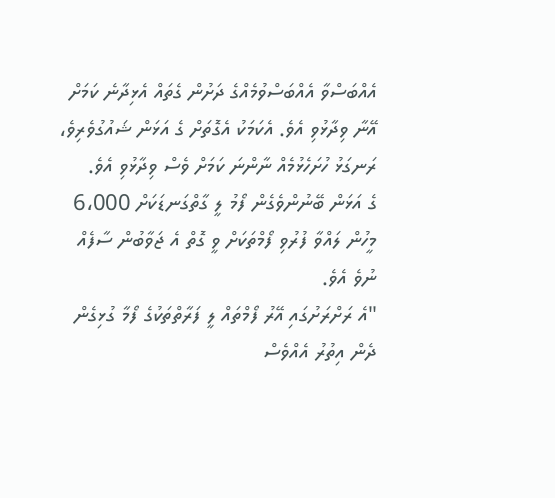އެއްބަސްވާ އެއްބަސްވުމެއްގެ ދަށުން ގެތައް އެޅިދާނެ ކަމަށް އޭނާ ވިދާޅުވި އެވެ. އެކަމަކު އެގޮތަށް ގެ އަޅަން ޝައުގުވެރިވެ، ރަނގަޅު ހުށަހެޅުމެއް ނާންނަ ކަމަށް ވެސް ވިދާޅުވި އެވެ.
ގެ އަޅަން ބޭނުންވެގެން ފޯމު ލީ ގާތްގަނޑަކަށް 6،000 މީހުން ލައްވާ ފުރުވި ފޯމްތަކަށް ވީ ގޮތް އެ ޖަވާބުން ސާފެއް ނުވެ އެވެ.
"އެ ރަށްރަށުގައި އޭރު ފޯމްތައް ލީ ފަރާތްތަކުގެ ފޯމާ ގުޅިގެން ދެން އިތުރު އެއްވެސް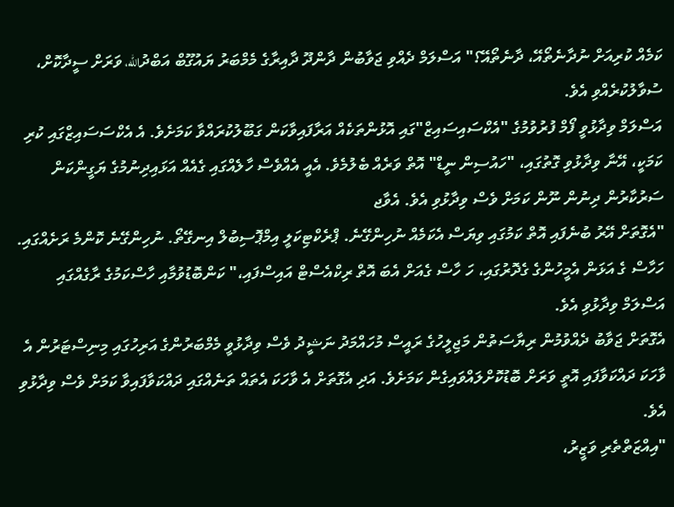ކަމެއް ކުރިއަށް ނުދާނެތޯއޭ، ދާނެތޯއޭ؟" އަސްލަމް ދެއްވި ޖަވާބުން ދާންދޫ ދާއިރާގެ މެމްބަރު ޔައުގޫބް އަބްދުالله، ވަރަށް ސީދާކޮށް، ސުވާލުކުރެއްވި އެވެ.
އަސްލަމް ވިދާޅުވީ ފޯމް ފުރުވުމުގެ "އެކްސައިސައިޒް"ގައި އޮޅުންތަކެއް އަރާފައިވާކަން ގަބޫލުކުރައްވާ ކަމަށެވެ. އެ އެކްސަސައިޒްގައި ކުރި ކަމަކީ، އޭނާ ވިދާޅުވި ގޮތުގައި، "ހައުސިން ނީޑް" އޮތް ވަރެއް ބެލުމެވެ. އެއީ އެއްވެސް ހާލެއްގައި ގެއެއް އަޅައިދިނުމުގެ ޔަގީންކަން ސަރުކާރުން ދިނުން ނޫން ކަމަށް ވެސް ވިދާޅުވި އެވެ. އެވާޖ
"އެގޮތަށް އޭރު ބުނެފައި އޮތް ކަމުގައި ވިޔަސް އެކަމެއް ނުހިންގޭނެ. ޕްރެކްޓިކަލީ އިމްޕޮސިބުލް އިނގޭތޯ. ނުހިންގޭނެ ކޮންމެ ރަށެއްގައި. ހަހާސް ގެ އަޅަން އެމީހުންގެ ގެދޮރުގައި، ހަ ހާސް ގެއަށް އެބަ އޮތް ރިކްއެސްޓް އައިސްފައި،" ކަންބޮޑުވުމާއި ހާސްކަމުގެ ރާގެއްގައި އަސްލަމް ވިދާޅުވި އެވެ.
އެގޮތަށް ޖަވާބު ދެއްވުމުން ރިޔާސަތުން މަޖިލީހުގެ ރައީސް މުހައްމަދު ނަޝީދު ވެސް ވިދާޅުވީ މެމްބަރުންގެ އަރިހުގައި މިނިސްޓަރުން އެ ވާހަކަ ދައްކަވާފައި އޮތީ ވަރަށް ބޮޑުކޮށްލައްވައިގެން ކަމަށެވެ. އަދި އެގޮތަށް އެ ވާހަކަ އެތައް ތަނެއްގައި ދައްކަވާފައިވާ ކަމަށް ވެސް ވިދާޅުވި އެވެ.
"އިއްޒަތްތެރި ވަޒީރު،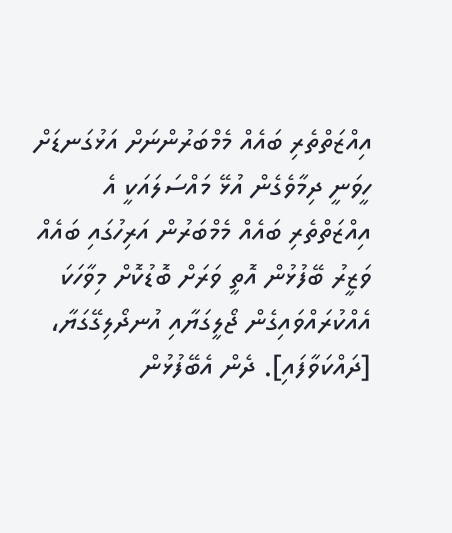އިއްޒަތްތެރި ބައެއް މެމްބަރުންނަށް އަޅުގަނޑަށް ހީވަނީ ދިމާވެގެން އުޅޭ މައްސަލައަކީ އެ އިއްޒަތްތެރި ބައެއް މެމްބަރުން އަރިހުގައި ބައެއް ވަޒީރު ބޭފުޅުން އޮތީ ވަރަށް ބޮޑުކޮށް މިވާހަކަ އެއްކުރައްވައިގެން ޖޯލީގަޔާއި އުނދޯލިގޭގަޔާ، [ދައްކަވާފައި]. ދެން އެބޭފުޅުން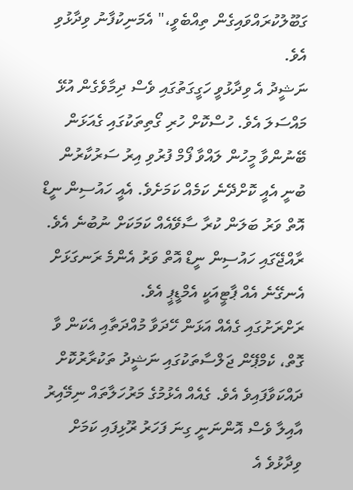ގަބޫލުކުރައްވައިގެން ތިއްބެވީ،" އެމަނިކުފާނު ވިދާޅުވި އެވެ.
ނަޝީދު އެ ވިދާޅުވީ ހަގީގަތުގައި ވެސް ދިމާވެގެން އުޅޭ މައްސަލަ އެވެ. ހުސްކޮށް ހުރި ގޯތިތަކުގައި ގެއަޅަން ބޭނުންވާ މީހުން ލައްވާ ފޯމް ފުރުވި އިރު ސަރުކާރުން ބުނީ އެއީ ކޮށްދޭނެ ކަމެއް ކަމަށެވެ. އެއީ ހައުސިން ނީޑް އޮތް ވަރު ބަލަން ކުރާ ސާވޭއެއް ކަމަކަށް ނުބުނެ އެވެ. ރާއްޖޭގައި ހައުސިން ނީޑް އޮތް ވަރު އެންމެ ރަނގަޅަށް އެނގޭނެ އެއް ޕާޓީއަކީ އެމްޑީޕީ އެވެ.
ރަށްރަށުގައި ގެއެއް އަޅަން ހޭދަވާ މުއްދަތާއި އެކަން ވާ ގޮތް، ކެމްޕޭން ޖަލްސާތަކުގައި ނަޝީދު ތަކުރާރުކޮށް ދައްކަވާފައިވެ އެވެ. ގެއެއް އެޅުމުގެ މަރުހަލާތައް ނިމޭއިރު އާއިލާ ވެސް އޮންނަނީ ގިނަ ފަހަރު ރޫޅިފައި ކަމަށް ވިދާޅުވެ އެ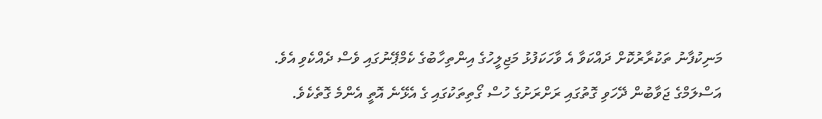މަނިކުފާނު ތަކުރާރުކޮށް ދައްކަވާ އެ ވާހަކަފުޅު މަޖިލީހުގެ އިންތިހާބުގެ ކެމްޕޭނުގައި ވެސް ދެއްކެވި އެވެ.
އަސްލަމްގެ ޖަވާބުން ދޭހަވި ގޮތުގައި ރަށްރަށުގެ ހުސް ގޯތިތަކުގައި ގެ އެޅޭނެ އޮތީ އެންމެ ގޮތެކެވެ.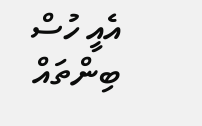އެއީ ހުސް ބިންތައް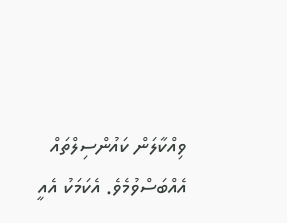ވިއްކާލަން ކައުންސިލްތައް އެއްބަސްވުމެވެ. އެކަމަކު އެއީ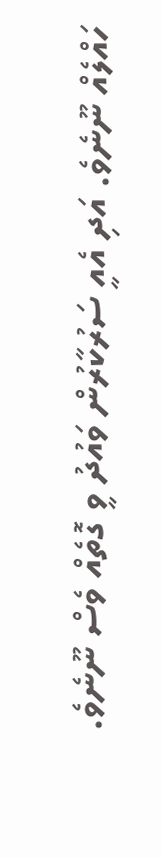ހައްލެއް ނޫނެވެ. އަދި އެއީ ސަރުކާރުން ވައުދު ވީ ގޮތެއް ވެސް ނޫނެވެ.